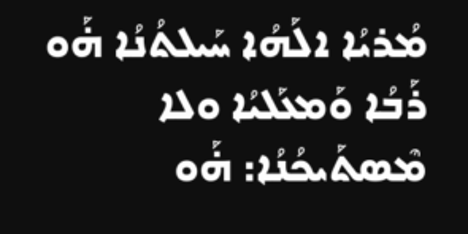ܡܳܪܝܳܐ ܐܠܰܗܳܐ ܚܰܝܠܬܳܢܳܐ ܗ̇ܰܘ ܪܰܒܳܐ ܘܰܡܥܰܠܝܳܐ ܘܠܐ ܡܶܣܬܰܝܟܳܢܳܐ: ܗ̇ܰܘ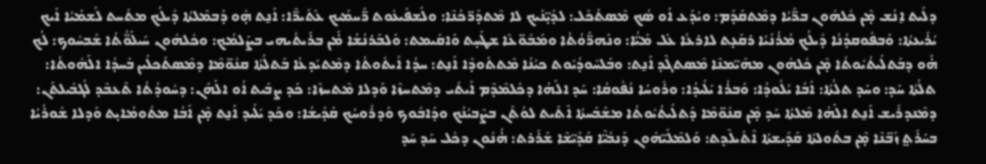ܕܠܰܝܬ ܐ̱ܢܳܫ ܡ̣ܶܢ ܟܽܠܗܽܘܢ ܒܪ̈ܰܝܳܐ ܕܡܶܬܩܰܕܰܡ: ܘܝܳܕܰܥ ܐܰܘ ܣܳܟ ܡܶܣܬܰܟܰܠ: ܠܕܺܝ̣̈ܢܰܝܟ ܠܐ ܡܶܬܕܰܪ̈ܟܳܢܶܐ: ܘܠܰܫܦܺܝܥܽܘܬ ܪ̈ܰܚܡܰܝܟ ܥܰܬܺܝܪ̈ܶܐ: ܐܰܢ̱ܬ ܗ̣ܽܘ ܕܰܒܡܶܠܬܳܐ ܕܺܝܠܳܟ ܡܬܰܚܬ ܠܰܫܡܰܝܳܐ ܐܰܝܟ ܝܳܪܺܝܥܬܳܐ: ܘܰܒܦܽܘܩܕܳܢܳܐ ܕܺܝܠܳܟ ܡܳܪܳܢܳܝܳܐ ܪܩܰܥ̣ܬ ܠܐܪܥܳܐ ܥܰܠ ܡܰܝ̈ܳܐ: ܘܢܰܗܪ̈ܰܘܳܬܳܐ ܘܡܰܒܽܘ̈ܥܶܐ ܫܛܰܚ̣ܬ ܘܰܐܩܺܝܡܬ: ܘܰܠܒܰܪܢܳܫܳܐ ܡ̇ܰܢ ܒܪܰܝܬܳܝܗܝ ܒܨܰܠܡܳܟ: ܘܟܽܠܗܽܘܢ ܚܰܝܠܰܘ̈ܳܬܳܐ ܫܰܒܚܽܘܟ: ܠܳܟ ܗ̇ܰܘ ܕܒܰܬܠܺܝܬܳܝܽܘܬܳܐ ܡ̣ܶܢ ܟܽܠܗܽܘܢ ܡܗܰܝ̈ܡܢܶܐ ܡܶܣܬܓܶܕ ܐܰܢ̱ܬ: ܘܒܰܠܚܽܘܕܳܝܽܘܬ ܟܝܳܢܳܐ ܡܶܬܬܰܘܕܶܐ ܐܰܢ̱ܬ: ܚܕܳܐ ܐܺܝܬܽܘܬܳܐ ܕܡܶܬܝܰܕܥܳܐ ܒܰܬܠܳܬܳܐ ܩܢܽܘ̈ܡܶܐ ܕܡܶܣܬܰܟܠܺܝܢ ܒܰܚܕܳܐ ܐܠܰܗܽܘܬܳܐ: ܬܠܳܬܳܐ ܚܰܕ: ܘܚܰܕ ܬܠܳܬܳܐ: ܐܰܒܳܐ ܝܳܠܽܘܕܳܐ: ܘܰܒܪܳܐ ܝܺܠܺܝܕܳܐ: ܘܪܽܘܚܳܐ ܢܳܦܽܘܩܳܐ: ܚܰܕ ܐܠܰܗܳܐ ܕܟܽܠܡܶܕܶܡ ܐܰܝܬܺܝ ܕܡܶܬܚܙܶܐ ܘܰܕܠܐ ܡܶܬܚܙܶܐ: ܟܰܕ ܨܒܰܝܬ ܐܳܘ ܐܠܰܗܰܢ: ܕܚܽܘܕܳܬܳܐ ܬܶܥܒܶܕ ܠܰܓܒܺܝܠܬܰܢ: ܕܡܶܢܕܪܺܝܫ ܐܰܢ̱ܬ ܐܠܰܗܳܐ ܡܶܠܬܳܐ ܚܰܕ ܡ̣ܶܢ ܩܢܽܘ̈ܡܶܐ ܕܰܬܠܺܝܬܳܝܽܘܬܳܐ ܡܫܰܒܰܚܬܳܐ ܐܶܬܰܝܬ ܠܘܳܬܰܢ ܒܨܶܒܝܳܢܳܟ ܘܕܰܐܒܽܘܟ ܘܰܕܪܽܘܚܳܟ ܩܰܕܺܝܫܳܐ: ܘܟܰܕ ܝܺܠܺܝܕ ܐܰܢ̱ܬ ܡ̣ܶܢ ܐܰܒܳܐ ܡܬܽܘܡܳܐܝ̣ܬ ܘܰܕܠܐ ܫܽܘܪܳܝܳܐ ܒܚܰܪܰܬ݀ ܙܰܒ̈ܢܶܐ ܡ̣ܶܢ ܒܬܽܘܠܬܳܐ ܩܰܕܺܝܫܬܳܐ ܐܶܬܺܝܠܶܕܬ: ܘܰܠܡܶܠܰܝ̈ܗܽܘܢ ܕܰܢܒܺܝ̈ܶܐ ܩܰܕܺܝ̈ܫܶܐ ܫܰܪܰܪܬ: ܗ̇ܳܢܽܘܢ ܕܟܽܠ ܚܰܕ ܚܰܕ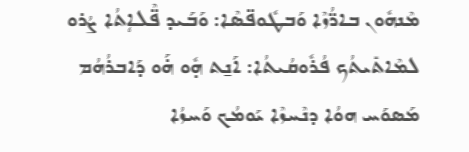ܡܶܢܗܽܘܢ ܒܐܪ̈ܳܙܶܐ ܘܰܒܛܽܘܦ̈ܣܶܐ: ܘܰܒܰܝܕ ܦ̈ܶܠܐܴܬܳܐ ܨܳܪܘ ܠܡܶܐܬܺܝܬܳܟ ܦܳܪܽܘܩܳܝܬܳܐ: ܐܰܢ̱ܬ ܗ̣ܽܘ ܗ̇ܰܘ ܕܰܐܒܪܳܗܳܡ ܡܰܣܘܰܚ ܗܘܳܐ ܕܢܶܚܙܶܐ ܝܰܘܡܳܟ ܘܰܚܙܳܐ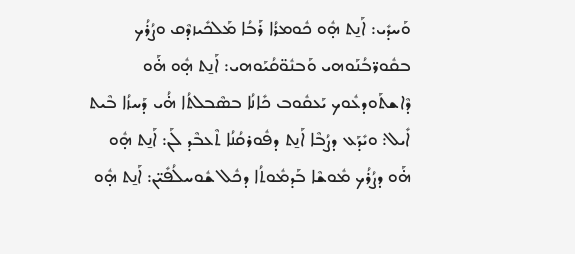ܘܰܚܕܺܝ: ܐܰܢ̱ܬ ܗ̣ܽܘ ܟܽܘܡܪܳܐ ܪܰܒܳܐ ܡܰܠܟܺܝܙܕܶܩ ܘܨܳܪܳܟ ܒܩܽܘܪ̈ܒܳܢܰܘܗܝ ܘܰܒܢܽܘ̈ܩܳܝܰܘܗܝ: ܐܰܢ̱ܬ ܗ̣ܽܘ ܗ̇ܰܘ ܕܶܐܫܬܰܘܕܥܽܘܟ ܝܰܥܩܽܘܒ ܟܺܐܢܳܐ ܒܣܶܒܠܬܳܐ ܗ̇ܳܝ ܕܰܚܙܳܐ ܒܶܝܬ ܐܺܝܠ: ܘܝܺܕܰܥ ܕܨܳܒܶܐ ܐܰܢ̱ܬ ܕܦܽܘܪܩܳܢܳܐ ܬܶܥܒܶܕ ܠܰܢ: ܐܰܢ̱ܬ ܗ̣ܽܘ ܗ̇ܰܘ ܕܨܳܪܳܟ ܡܽܘܫܶܐ ܒܰܕܡܽܘܬܳܐ ܕܟܽܠ ܫܽܘܚܠܳܦܺܝ̈ܢ: ܐܰܢ̱ܬ ܗ̣ܽܘ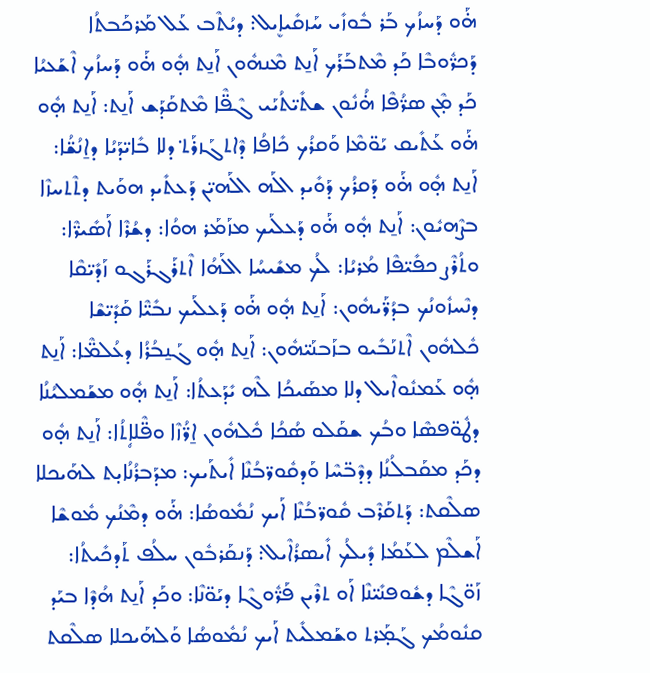ܗ̇ܰܘ ܕܰܚܙܳܟ ܒܰܪ ܒܽܘܙܺܝ ܚܰܙܩܺܝܐܷܝܠ: ܕܝܳܬܶܒ ܥܰܠ ܡܰܪܟܰܒܬܳܐ ܕܰܟܪ̈ܽܘܒܶܐ ܟܰܕ ܡܶܬܒܰܪܰܟ ܐܰܢ̱ܬ ܡܶܢܗܽܘܢ ܐܰܢ̱ܬ ܗ̣ܽܘ ܗ̇ܰܘ ܕܰܚܙܳܟ ܐܶܫܰܥܝܳܐ ܟܰܕ ܡ̣ܶܢ ܣܪ̈ܳܦܶܐ ܗ̇ܳܢܽܘܢ ܫܬܺܝ̈ܬܳܝܰܝ ܓܶܦ̈ܶܐ ܡܶܬܩܰܕܰܫ ܐܰܢ̱ܬ: ܐܰܢ̱ܬ ܗ̣ܽܘ ܗ̇ܰܘ ܥܰܬܺܝܩ ܝܰܘ̈ܡܶܐ ܘܰܩܪܳܟ ܟܺܐܦܳܐ ܕܶܐܬܓܰܙܪܰܬ݀ ܕܠܐ ܒܺܐܝ̈ܕܰܝܳܐ ܕܐ̱ܢܳܫ̈ܳܐ: ܐܰܢ̱ܬ ܗ̣ܽܘ ܗ̇ܰܘ ܕܰܩܪܳܟ ܕܰܘܺܝܕ ܐܠܰܗ ܐܠܰܗܝ̈ܢ ܕܰܥܬܺܝܕ ܗܘܰܝܬ ܕܬܶܬܚܙܶܐ ܒܨܶܗܝܽܘܢ: ܐܰܢ̱ܬ ܗ̣ܽܘ ܗ̇ܰܘ ܕܰܥܠܰܝܟ ܡܙܰܡܰܪ ܗܘܳܐ: ܕܫܳܪܶܐ ܐܰܣܺܝܪ̈ܶܐ: ܘܬܳܪܶܨ ܟܦܺܝ̈ܦܶܐ ܡܳܪܝܳܐ: ܠܳܟ ܡܫܺܝܚܳܐ ܐܠܰܗܳܐ ܐܶܬܪܰܓܪܰܓܘ ܙܰܕܺܝ̈ܩܶܐ ܕܢܶܚܙܽܘܢܳܟ ܒܕܳܪ̈ܰܝܗܽܘܢ: ܐܰܢ̱ܬ ܗ̣ܽܘ ܗ̇ܰܘ ܕܰܥܠܰܝܟ ܢܒܺܝ̈ܶܐ ܩܰܕܺܝ̈ܫܶܐ ܟܽܠܗܽܘܢ ܐܶܬܢܰܒܺܝܘ ܒܙܰܒܢܰܝ̈ܗܽܘܢ: ܐܰܢ̱ܬ ܗ̣ܽܘ ܓܰܢ̱ܒܳܪܳܐ ܕܥܳܠܡ̈ܶܐ: ܐܰܢ̱ܬ ܗ̣ܽܘ ܥܰܡܢܽܘܐܶܝܠ ܕܠܐ ܡܣܰܝܟܳܐ ܠܶܗ ܝܺܕܰܥܬܳܐ: ܐܰܢ̱ܬ ܗ̣ܽܘ ܡܫܰܡܠܝܳܢܳܐ ܕܛܽܘ̈ܦܣܶܐ ܘܒܳܟ ܫܩܰܠܘ ܣܳܟܳܐ ܟܽܠܗܽܘܢ ܐ̱ܪ̈ܳܙܶܐ ܘܦ̈ܶܠܐܴܬܳܐ: ܐܰܢ̱ܬ ܗ̣ܽܘ ܕܟܰܕ ܡܩܰܒܠܳܢܳܐ ܕܕܶܒ̈ܚܶܐ ܘܰܕܩܽܘܪ̈ܒܳܢܶܐ ܐܺܝܬܰܝܟ: ܡܕܰܒܪܳܢܳܐܝ̣ܬ ܠܗܰܝܟܠܐ ܣܠܶܩܬ: ܕܰܬܩܰܪܶܒ ܩܽܘܪ̈ܒܳܢܶܐ ܐܰܝܟ ܢܳܡܽܘܣܳܐ: ܗ̇ܰܘ ܕܡܶܢܳܟ ܡܽܘܫܶܐ ܐܰܫܠܶܡ ܠܥܰܡܳܐ ܕܺܝܠܳܟ ܐܺܝܣܪܳܐܶܝܠ: ܕܰܢܩܰܪܒܽܘܢ ܚܠܳܦ ܬܰܕܟܺܝܬܳܐ: ܙܰܘ̈ܓܶܐ ܕܫܽܘܦܢܺܝ̈ܢܶܐ ܐܰܘ ܬܪܶܝܢ ܦܰܪ̈ܽܘܓܶܐ ܕܝܰܘ̈ܢܶܐ: ܘܟܰܕ ܐܰܢ̱ܬ ܗܳܕܶܐ ܒܝܰܕ ܩܢܽܘܡܳܟ ܓܰܡ̣ܰܪܬ ܘܫܰܡܠܺܝܬ ܐܰܝܟ ܢܳܡܽܘܣܳܐ ܘܰܠܗܰܝܟܠܐ ܣܠܶܩܬ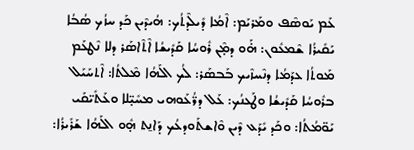ܥܰܡ ܝܰܘܣܶܦ ܘܡܰܪܝܰܡ: ܐܶܡܳܐ ܕܺܝܠܶܕܬܳܟ: ܗܳܝܕܶܝܢ ܟܰܕ ܚܙܳܟ ܣܳܒܳܐ ܝܰܩܺܝܪܳܐ ܫܶܡܥܽܘܢ: ܗ̇ܰܘ ܕܡ̣ܶܢ ܪܽܘܚܳܐ ܩܰܕܺܝܫܳܐ ܐܶܬܶܐܣܰܪ ܕܠܐ ܢܶܛܥܰܡ ܡܰܘܬܳܐ ܥܕܰܡܳܐ ܕܢܶܚܙܶܝܟ ܒܰܒܣܰܪ: ܠܳܟ ܐܠܰܗܳܐ ܡܶܠܬܳܐ: ܐܶܬܚܰܝܰܠ ܒܪܽܘܚܳܐ ܩܰܕܺܝܫܳܐ ܘܛܰܥܢܳܟ: ܥܰܠ ܕܪ̈ܳܥܰܘܗܝ ܡܚܺܝ̣̈ܠܐ ܘܥܰܬܺܝ̈ܩܰܝ ܝܰܘ̈ܡܳܬܳܐ: ܘܟܰܕ ܝܺܕܰܥ ܕܶܝܢ ܘܶܐܫܬܰܘܕܥܳܟ ܕܰܐܢ̱ܬ ܗ̣ܽܘ ܐܠܰܗܳܐ ܫܰܪܺܝܪܳܐ: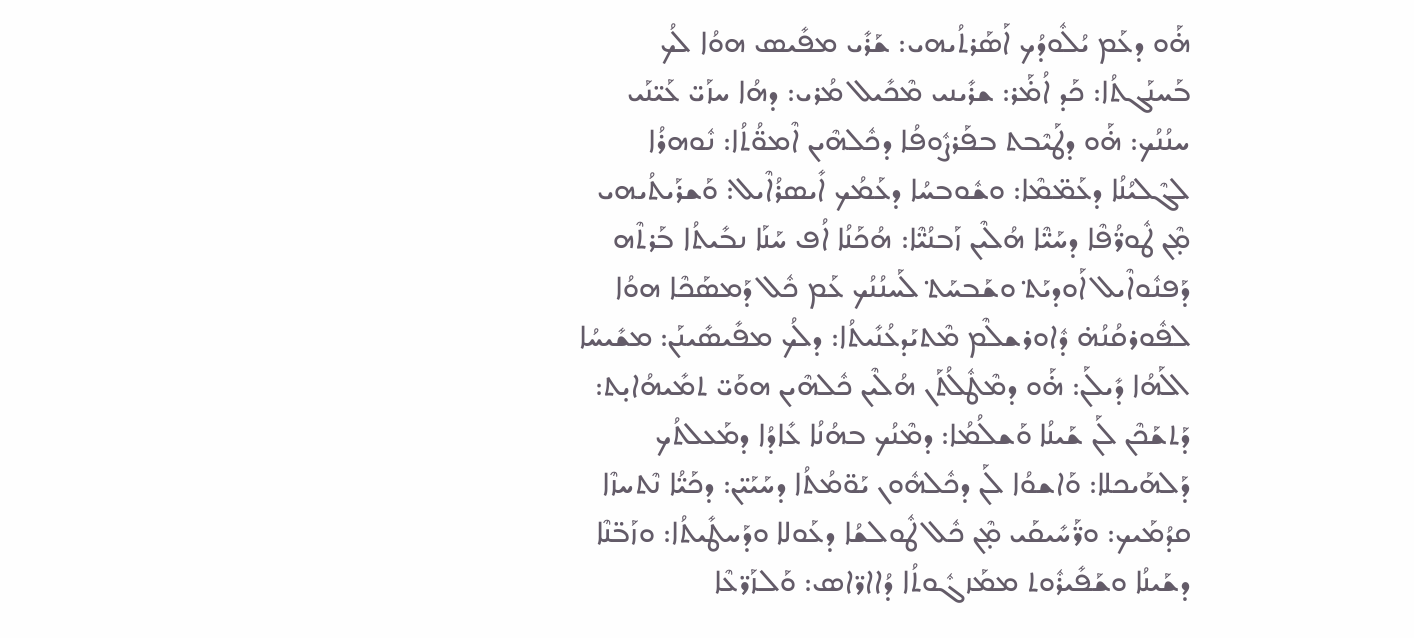ܗ̇ܰܘ ܕܥܰܡ ܝܳܠܽܘܕܳܟ ܐܰܣܰܪܬܳܝܗܝ: ܫܰܪܺܝ ܡܦܺܝܣ ܗܘܳܐ ܠܳܟ ܒܰܚܢܰܓܬܳܐ: ܟܰܕ ܐܳܡ̇ܰܪ: ܫܪܺܝܢܝ ܡܶܟܺܝܠ ܡܳܪܝ: ܕܗܳܐ ܚܙܰܝ̈ ܥܰܝ̈ܢܰܝ ܚܢܳܢܳܟ: ܗ̇ܰܘ ܕܛܰܝܶܒܬ ܒܦܰܪܨܽܘܦܳܐ ܕܟܽܠܗܶܝܢ ܐܶܡܘ̈ܳܬܳܐ: ܢܽܘܗܪܳܐ ܠܓܶܠܝܳܢܳܐ ܕܥܰܡ̈ܡܶܐ: ܘܫܽܘܒܚܳܐ ܕܥܰܡܳܟ ܐܺܝܣܪܳܐܶܝܠ: ܘܰܫܪܰܝܬܳܝܗܝ ܡ̣ܶܢ ܛܽܘܪ̈ܳܦܶܐ ܕܚܰܝ̈ܶܐ ܗܳܠܶܝܢ ܙܰܒܢܳܝ̈ܶܐ: ܗܳܟܰܢܳܐ ܐܳܦ ܚܰܢܰܐ ܢܒܺܝܬܳܐ ܒܰܪܬܶܗ ܕܰܦܢܽܘܐܶܝܠ ܐܰܘܕܝܰܬ݀ ܘܫܰܒܚܰܬ݀ ܠܰܚܢܳܢܳܟ ܥܰܡ ܟܽܠ ܕܰܡܣܰܟܶܐ ܗܘܳܐ ܠܦܽܘܪܩܳܢܳܗ̇ ܕܽܐܘܪܫܠܶܡ ܡܶܬܝܰܕܥܳܢܺܝܬܳܐ: ܕܠܳܟ ܡܦܺܝܣܺܝܢܰܢ: ܡܫܺܝܚܳܐ ܐܠܰܗܳܐ ܕܺܝܠܰܢ: ܗ̇ܰܘ ܕܡܶܛܽܠܳܬܰܢ ܗܳܠܶܝܢ ܟܽܠܗܶܝܢ ܗܘܰܝ̈ ܬܡܺܝܗܳܐܝ̣ܬ: ܕܰܬܫܰܟܶܢ ܠܰܢ ܫܰܝܢܳܐ ܘܰܫܠܳܡܳܐ: ܕܡܶܢܳܟ ܒܗܳܢܳܐ ܥܺܐܕܳܐ ܕܡܰܥܠܬܳܟ ܕܰܠܗܰܝܟܠܐ: ܘܰܐܫܘܳܐ ܠܰܢ ܕܟܽܠܗܽܘܢ ܝܰܘ̈ܡܳܬܳܐ ܕܚܰܝܰܝ̈ܢ: ܕܟܰܝ̈ܳܐ ܢܶܬܚܙܶܐ ܩܕܳܡܰܝܟ: ܘܪ̈ܰܚܺܝܩܰܝ ܡ̣ܶܢ ܟܽܠ ܛܽܘܠܫܳܐ ܕܥܰܘܠܐ ܘܕܰܚܛܺܝܬܳܐ: ܘܙܰܒ̈ܢܶܐ ܕܫܰܝܢܳܐ ܘܫܰܦܺܝܪܽܘܬ ܡܡܰܙܓܽܘܬܳܐ ܕܳܐܐܪ̈ܐܣ: ܘܰܠܙܰܪ̈ܥܶܐ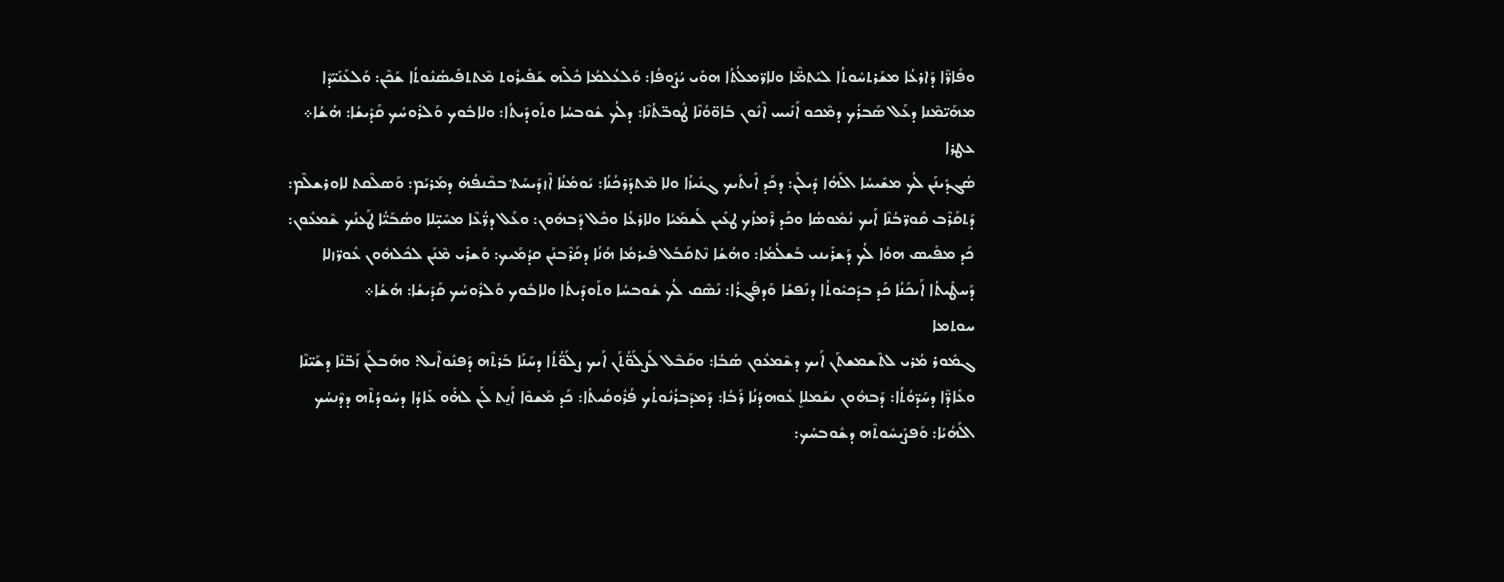ܘܦܺܐܪ̈ܶܐ ܕܰܐܪܥܳܐ ܡܫܰܪܬܚܽܘܬܳܐ ܠܝܰܬܡ̈ܶܐ ܘܠܐܪ̈ܡܠܳܬܳܐ ܗܘܺܝ ܝܳܨܽܘܦܳܐ: ܘܰܠܥܳܠܡܳܐ ܟܽܠܶܗ ܫܰܦܺܝܪܽܘܬ ܡܶܬܬܦܺܝܣܳܢܽܘܬܳܐ ܫܰܟܶܢ: ܘܰܠܥܰܢܺܝ̈ܕܶܐ ܡܗܰܝ̈ܡܶܢܐ ܕܥܰܠ ܣܰܒܪܳܟ ܕܡܶܟܘ ܐܰܢܺܝܚ ܐܶܢܽܘܢ ܒܰܐܘ̈ܘܳܢܶܐ ܛܽܘܒ̈ܬܳܢܶܐ: ܕܠܳܟ ܫܽܘܒܚܳܐ ܘܬܰܘܕܺܝܬܳܐ: ܘܠܐܒܽܘܟ ܘܰܠܪܽܘܚܳܟ ܩܰܕܺܝܫܳܐ: ܗܳܫܳܐ܀
ܥܛܪܐ
ܣܳܓܕܺܝܢܰܢ ܠܳܟ ܡܫܺܝܚܳܐ ܐܠܰܗܳܐ ܕܺܝܠܰܢ: ܕܟܰܕ ܐܺܝܬܰܝܟ ܓܢܺܝܙܳܐ ܘܠܐ ܡܶܬܕܰܪܟܳܢܳܐ: ܝܰܘܡܳܢܳܐ ܐܶܙܕܰܝܚܰܬ݀ ܒܟܶܢܦܳܗ̇ ܕܡܰܪܝܰܡ: ܘܰܣܠܶܩܬ ܠܐܘܪܫܠܶܡ: ܕܰܬܩܰܪܶܒ ܩܽܘܪ̈ܒܳܢܶܐ ܐܰܝܟ ܢܳܡܽܘܣܳܐ ܘܟܰܕ ܪܶܡܙܳܟ ܛܥܺܝܢ ܠܰܫܡܰܝܳܐ ܘܠܐܪܥܳܐ ܘܟܽܠ ܕܰܒܗܽܘܢ: ܘܥܰܠ ܕܪ̈ܳܥܶܐ ܡܚܺܝ̣̈ܠܐ ܘܣܳܒܰܝ̈ܳܐ ܛܰܥܢܳܟ ܫܶܡܥܽܘܢ: ܟܰܕ ܡܦܺܝܣ ܗܘܳܐ ܠܳܟ ܕܰܫܪܺܝܢܝ ܒܰܫܠܳܡܳܐ: ܘܗܳܫܳܐ ܢܶܬܩܰܒܰܠ ܦܺܝܪܡܳܐ ܗܳܢܳܐ ܕܩܰܪܶܒܢܰܢ ܩܕܳܡܰܝܟ: ܘܰܫܪܺܝ ܡܶܢܰܢ ܠܟܽܠܗܽܘܢ ܥܽܘܪ̈ܙܠܐ ܕܰܚܛܺܝܬܳܐ ܐܰܝܟܰܢܳܐ ܟܰܕ ܒܕܰܟܝܽܘܬܳܐ ܕܢܰܦܫܳܐ ܘܰܕܦܰܓܪܳܐ: ܢܰܣܶܩ ܠܳܟ ܫܽܘܒܚܳܐ ܘܬܰܘܕܺܝܬܳܐ ܘܠܐܒܽܘܟ ܘܰܠܪܽܘܚܳܟ ܩܰܕܺܝܫܳܐ: ܗܳܫܳܐ܀
ܚܘܬܡܐ
ܓܡܽܘܪ ܡܳܪܝ ܠܬܶܫܡܫܬܰܢ ܐܰܝܟ ܕܫܶܡܥܽܘܢ ܣܳܒܳܐ: ܘܩܰܒܶܠ ܠܰܨܠܰܘ̈ܳܬܰܢ ܐܰܝܟ ܨܠܰܘ̈ܳܬܳܐ ܕܚܰܢܰܐ ܒܰܪܬܶܗ ܕܰܦܢܽܘܐܶܝܠ: ܘܗܰܒܠܰܢ ܙܰܒ̈ܢܶܐ ܕܫܰܝ̈ܢܶܐ ܘܥܺܐܕ̈ܶܐ ܕܚܰܕ̈ܘܳܬܳܐ: ܕܰܒܗܽܘܢ ܢܫܰܡܠܐܷ ܥܽܘܗܕܳܢܳܐ ܪܰܒܳܐ: ܕܰܡܕܰܒܪܳܢܽܘܬܳܟ ܦܳܪܽܘܩܳܝܬܳܐ: ܟܰܕ ܡܰܫܘܶܐ ܐܰܢ̱ܬ ܠܰܢ ܠܗ̇ܰܘ ܥܺܐܕܳܐ ܕܚܽܘܕܳܬܶܗ ܕܕܶܢܚܳܟ ܐܠܰܗܳܝܳܐ: ܘܰܦܨܺܝܚܽܘܬܶܗ ܕܫܽܘܒܚܳܟ: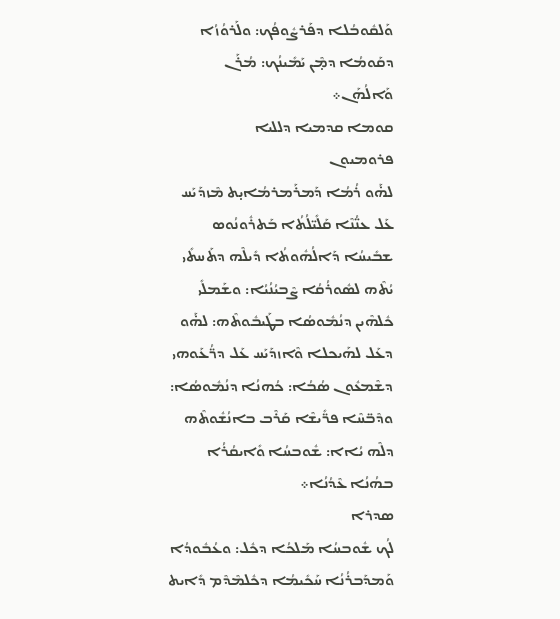ܘܰܠܩܽܘܒܳܠܐ ܕܦܰܪܨܽܘܦܳܟ: ܘܠܰܪܘܳܙܳܐ ܕܩܰܘܡܳܐ ܕܡ̣ܶܢ ܝܰܡܺܝܢܳܟ: ܡܳܪܰܢ ܘܰܐܠܳܗܰܢ܀
ܩܘܡܐ ܩܕܡܝܐ ܕܠܠܝܐ
ܦܪܘܡܝܘܢ
ܠܗ̇ܰܘ ܪܳܡܳܐ ܕܰܡܪܰܡܪܡܳܐܝ̣ܬ ܡܶܙܕܰܝܰܚ ܥܰܠ ܥܢ̈ܳܢܶܐ ܩܰܠܺܝ̈ܠܳܬܳܐ ܒܰܬܪܽܘܢܳܘܣ ܫܒܺܝܚܳܐ ܕܰܐܠܳܗܽܘܬܳܐ ܕܺܝܠܶܗ ܕܬܰܚܬܺܝ ܝܳܬܶܗ ܠܣܽܘܪܳܩܳܐ ܨܶܒܝܳܢܳܝܳܐ: ܘܫܰܡܠܺܝ ܟܽܠܗܶܝܢ ܕܢܳܡܽܘܣܳܐ ܒܛܰܝܒܽܘܬܶܗ: ܠܗ̇ܰܘ ܕܥܰܠ ܠܗܰܝܟܠܐ ܘܶܐܙܕܰܝܰܚ ܥܰܠ ܕܪ̈ܳܥܰܘܗܝ ܕܫܶܡܥܽܘܢ ܣܳܒܳܐ: ܟܳܗܢܳܐ ܕܢܳܡܽܘܣܳܐ: ܘܕܶܒ̈ܚܶܐ ܦܪ̈ܺܝܫܶܐ ܩܰܪܶܒ ܒܐܢܳܫܽܘܬܶܗ ܕܠܶܗ ܝܳܐܐ: ܫܽܘܒܚܳܐ ܘܺܐܝܩܳܪܳܐ ܒܗܳܢܳܐ ܥܶܕܳܢܳܐ܀
ܣܕܪܐ
ܠܳܟ ܫܽܘܒܚܳܐ ܡܰܠܟܳܐ ܕܟܽܠ: ܘܥܳܒܽܘܕܳܐ ܘܰܡܕܰܒܪܳܢܳܐ ܚܰܟܺܝܡܳܐ ܕܟܽܠܡܶܕܶܡ ܕܺܐܝܬ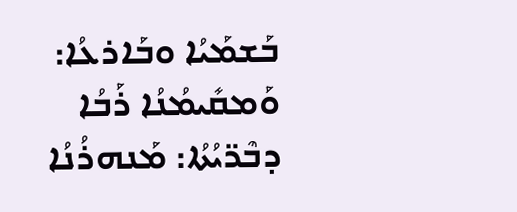ܒܰܫܡܰܝܳܐ ܘܒܰܐܪܥܳܐ: ܘܰܡܩܺܝܡܳܢܳܐ ܪܰܒܳܐ ܕܒܶܪ̈ܝܳܬܳܐ: ܡܰܢܗܪܳܢܳܐ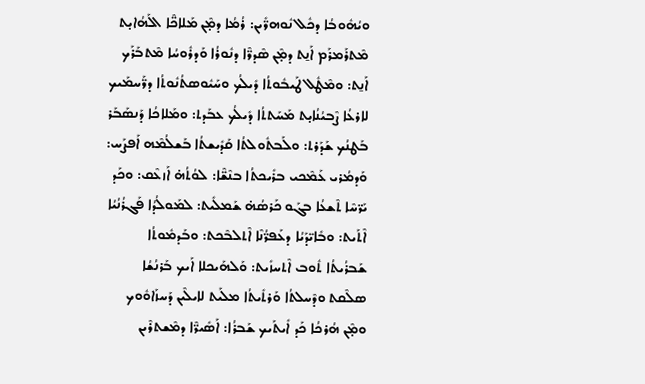ܘܝܳܗܽܘܒܳܐ ܕܟܽܠ ܢܽܘܗܪ̈ܺܝܢ: ܪܳܡܳܐ ܕܡ̣ܶܢ ܡܰܠܐܟ̈ܶܐ ܐܠܰܗܳܐܝ̣ܬ ܡܶܬܪܰܡܪܰܡ ܐܰܢ̱ܬ ܕܡ̣ܶܢ ܣܶܕܪ̈ܶܐ ܕܢܽܘܪܳܐ ܘܰܕܪܽܘܚܳܐ ܡܶܬܒܰܪܰܟ ܐܰܢ̱ܬ: ܘܡܶܛܽܠ ܛܰܝܒܽܘܬܳܐ ܕܺܝܠܳܟ ܘܚܰܝܽܘܣܬܳܢܽܘܬܳܐ ܕܪ̈ܰܚܡܰܝܟ ܠܐܪܥܳܐ ܨܶܒܝܳܢܳܐܝ̣ܬ ܡܰܚܰܬܬܳܐ ܕܺܝܠܳܟ ܥܒܰܕܬ: ܘܡܰܠܐܟܳܐ ܕܰܢܣܰܒܰܪ ܒܰܛܢܳܟ ܫܰܕܰܪܬ: ܘܠܰܒܬܽܘܠܬܳܐ ܩܰܕܺܝܫܬܳܐ ܒܰܫܠܳܡܶܗ ܐܰܦܨܰܚ: ܘܰܕܡܳܪܝ ܥܰܡܶܟܝ ܒܪܺܝܟܬܳܐ ܒܢܶܫ̈ܶܐ: ܠܘܳܬܳܗ̇ ܐܰܙܥܶܩ: ܘܟܰܕ ܝܰܪ̈ܚܶܐ ܬܶܫܥܳܐ ܒܓܰܘ ܟܰܪܣܳܗ̇ ܫܰܡܠܺܝܬ: ܠܡܰܘܠܳܕܳܐ ܦܰܓܪܳܢܳܝܳܐ ܐܶܬܰܝܬ: ܘܒܺܐܝ̈ܕܰܝܳܐ ܕܥܰܦܪ̈ܳܢܶܐ ܐܶܬܠܒܶܟܬ: ܘܒܰܕܡܽܘܬܳܐ ܫܰܒܪܳܝܬܳܐ ܬܽܘܒ ܐܶܬܚܙܺܝܬ: ܘܰܠܗܰܝܟܠܐ ܐܰܝܟ ܒܰܪܢܳܫܳܐ ܣܠܶܩܬ ܘܕܶܚܠܬܳܐ ܘܰܪܬܺܝܬܳܐ ܡܠܰܝܬ ܠܐܝܠܶܝܢ ܕܰܚܙܰܐܘܽܘܟ ܘܡ̣ܶܢ ܗܳܪܟܳܐ ܟܰܕ ܐܺܝܬܰܝܟ ܫܰܒܪܳܐ: ܐܰܣܺܝܪ̈ܶܐ ܕܡܶܫܬܪܶܝܢ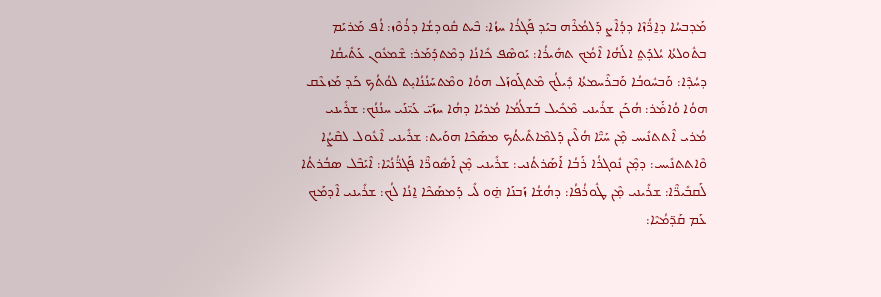ܡܰܕܒܚܳܐ ܕܐ̱ܪ̈ܳܙܶܐ ܕܕܳܐܶܨ ܕܰܠܡܳܪܶܗ ܒܝܰܕ ܦܰܓܪܳܐ ܚܙܳܐ: ܒܶܝܬ ܩܽܘܕܫܳܐ ܕܪܳܘܶܙ: ܐܳܦ ܡܰܪܝܰܡ ܒܬܽܘܠܬܳܐ ܝܳܠܕܰܬ݀ ܐܠܰܗܳܐ ܐܶܡܳܟ ܬܗܺܝܪܳܐ: ܝܰܘܣܶܦ ܟܺܐܢܳܐ ܕܡܶܬܕܰܡܰܪ: ܫܶܡܥܽܘܢ ܥܰܬܺܝܩܳܐ ܕܚܳܕܶܐ: ܘܰܒܚܽܘܒܳܐ ܘܰܒܪܶܚܡܬܳܐ ܕܺܝܠܳܟ ܡܶܬܓܰܘܙܰܠ ܗܘܳܐ ܘܡܶܬܚܰܢܳܢܳܐܝ̣ܬ ܠܘܳܬܳܟ ܟܰܕ ܡܰܙܥܶܩ ܗܘܳܐ ܘܳܐܡ̇ܰܪ: ܗܳܟܰܢ ܫܪܺܝܢܝ ܡܶܟܺܝܠ ܒܰܫܠܳܡܳܐ ܡܳܪܝܳܐ ܕܗܳܐ ܚܙܰܝ̈ ܥܰܝ̈ܢܰܝ ܚܢܳܢܳܟ: ܫܪܺܝܢܝ ܡܳܪܝ ܐܶܬܬܢܺܝܚ ܡ̣ܶܢ ܚܰܝ̈ܶܐ ܗܳܠܶܝܢ ܕܰܠܡܶܐܬܺܝܬܳܟ ܡܣܰܟܶܐ ܗܘܰܝܬ: ܫܪܺܝܢܝ ܐܶܥܽܘܠ ܠܩܶܨܳܐ ܘܶܐܬܬܢܺܝܚ: ܕܡ̣ܶܢ ܢܽܘܓܪܳܐ ܪܰܒܳܐ ܐܰܣܰܪܬܳܢܝ: ܫܪܺܝܢܝ ܡ̣ܶܢ ܐܰܣܽܘܪ̈ܶܐ ܦܰܓܪ̈ܳܢܳܝܶܐ: ܐܶܝܰܒܶܠ ܣܒܳܪܬܳܐ ܠܰܩܒܺܝܪ̈ܶܐ: ܫܪܺܝܢܝ ܡ̣ܶܢ ܛܽܘܪܳܦܳܐ: ܕܗܳܫܳܐ ܙܰܒܢܰܐ ܗ̱̇ܘ ܠܺܝ ܕܰܡܣܰܟܶܐ ܐ̱ܢܳܐ ܠܳܟ: ܫܪܺܝܢܝ ܐܶܕܡܰܟ ܥܰܡ ܩܰܕ̈ܡܳܝܶܐ: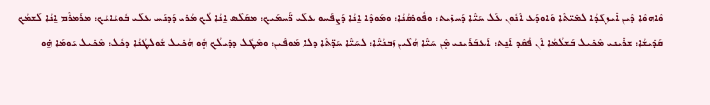ܘܶܐܗܘܶܐ ܕܶܝܢ ܐܺܝܙܓܰܕܳܐ ܠܡܺܝ̈ܬܶܐ ܘܰܐܘܕܰܥ ܐܶܢܽܘܢ ܥܰܠ ܚܰܝ̈ܶܐ ܕܰܚܙܺܝܬ: ܘܦܽܘܪܩܳܢܳܐ: ܘܡܰܘܕܶܐ ܐ̱ܢܳܐ ܕܰܨܦܰܚܘ ܥܠܰܝ ܪ̈ܰܚܡܰܝܟ: ܡܩܰܠܶܣ ܐ̱ܢܳܐ ܠܳܟ ܡܳܪܝ ܕܰܕܢܰܚ ܥܠܰܝ ܒܽܘܝܳܐܝܳܟ: ܡܪܰܡܪܶܡ ܐ̱ܢܳܐ ܠܰܫܡܳܟ ܩܰܕܺܝܫܳܐ: ܫܪܺܝܢܝ ܡܶܟܺܝܠ ܒܰܫܠܳܡܳܐ ܐܶܢ ܦܳܩܶܕ ܐܰܢ̱ܬ: ܐܰܥܒܰܪܰܝܢܝ ܡ̣ܶܢ ܚܰܝ̈ܶܐ ܗܳܠܶܝܢ ܙܰܒܢܳܝ̈ܶܐ: ܠܚܰܝ̈ܶܐ ܚܰܕ̈ܬܶܐ ܕܠܐ ܡܰܘܦܶܝܢ: ܘܡܶܛܽܠ ܕܕܺܝܠܳܟ ܗ̣ܽܘ ܗܳܟܺܝܠ ܫܽܘܠܛܳܢܳܐ ܕܟܽܠ: ܡܶܟܺܝܠ ܝܰܘܡܰܐ ܗ̱̇ܘ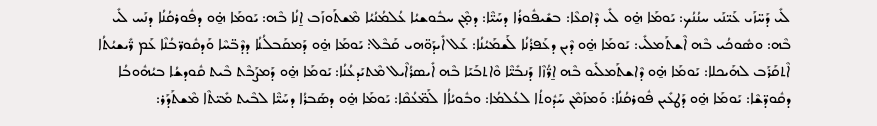ܠܺܝ ܕܰܚ̈ܙܰܝ ܥܰܝ̈ܢܰܝ ܚܢܳܢܳܟ: ܝܰܘܡܰܐ ܗ̱̇ܘ ܠܺܝ ܕܶܐܩܥܶܐ: ܒܫܺܝܦܽܘܪܳܐ ܕܚܰܝ̈ܶܐ: ܕܡ̣ܶܢ ܚܒܽܘܫܝܳܐ ܥܳܠܡܳܢܳܝܳܐ ܡܶܫܬܰܘܙܰܒ ܐ̱ܢܳܐ ܒܶܗ: ܝܰܘܡܰܐ ܗ̱̇ܘ ܕܦܽܘܪܩܳܢܳܐ ܕܢܰܚ ܠܺܝ ܒܶܗ: ܘܣܽܘܟܳܝ ܒܶܗ ܐܶܫܬܰܡܠܺܝ: ܝܰܘܡܰܐ ܗ̱̇ܘ ܕܶܝܢ ܕܥܰܦܪܳܢܳܐ ܠܰܫܡܰܝܳܢܳܐ: ܥܰܠ ܐܺܝܕܰܘ̈ܗܝ ܩܰܒܶܠ: ܝܰܘܡܰܐ ܗ̱̇ܘ ܕܰܡܩܰܒܠܳܢܳܐ ܕܕܶܒ̈ܚܶܐ ܘܰܕܩܽܘܪ̈ܒܳܢܶܐ ܥܰܡ ܪ̈ܺܝܫܝܳܬܳܐ ܐܶܬܩܰܪܰܒ ܠܗܰܝܟܠܐ: ܝܰܘܡܰܐ ܗ̱̇ܘ ܕܶܐܫܬܰܡܠܺܝܘ ܒܶܗ ܐ̱ܪ̈ܳܙܶܐ ܕܰܢܒܺܝ̈ܶܐ ܘܶܐܬܒܰܝܰܐ ܒܶܗ ܐܺܝܣܪܳܐܶܝܠ ܡܶܬܝܰܕܥܳܢܳܐ: ܝܰܘܡܰܐ ܗ̱̇ܘ ܕܰܡܨܰܒܶܬ ܒܶܝܬ ܩܽܘܕܫܳܐ ܒܝܳܗܽܘܒܳܐ ܕܩܽܘܕ̈ܫܶܐ: ܝܰܘܡܰܐ ܗ̱̇ܘ ܕܰܛܥܺܝܢ ܦܽܘܪܩܳܢܳܐ: ܘܰܡܙܰܡܶܢ ܚܰܕܽܘܬܳܐ ܠܥܳܠܡܳܐ: ܘܒܽܘܝܳܐܳܐ ܠܰܡ̈ܥܳܩܶܐ: ܝܰܘܡܰܐ ܗ̱̇ܘ ܕܣܰܒܪܳܐ ܕܚܰܝ̈ܶܐ ܠܒܶܝܬ ܡܺܝ̈ܬܶܐ ܡܶܫܬܰܕܰܪ: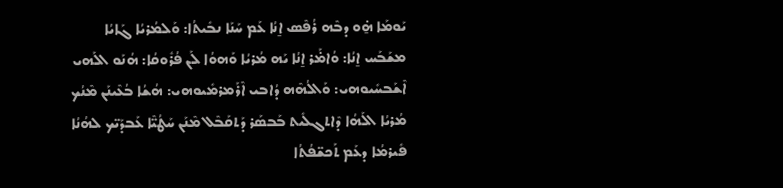ܝܰܘܡܰܐ ܗ̱̇ܘ ܕܒܶܗ ܪܳܦܶܣ ܐ̱ܢܳܐ ܥܰܡ ܚܰܢܰܐ ܢܒܺܝܬܳܐ: ܘܰܠܡܳܪܝܳܐ ܓܰܐܝܳܐ ܡܫܰܒܰܚ ܐ̱ܢܳܐ: ܘܳܐܡ̇ܰܪ ܐ̱ܢܳܐ ܝܰܗ ܡܳܪܝܳܐ ܘܰܗܘܳܐ ܠܰܢ ܦܳܪܽܘܩܳܐ: ܗܳܢܰܘ ܐܠܰܗܝ ܐܶܫܰܒܚܺܝܘܗܝ: ܘܰܐܠܳܗܶܗ ܕܳܐܒܝ ܐܶܪܰܡܪܡܺܝܘܗܝ: ܗܳܫܳܐ ܒܳܥܶܝܢܰܢ ܡܶܢܳܟ ܡܳܪܝܳܐ ܐܠܰܗܳܐ ܕܶܐܬܓܠܺܝܬ ܒܰܒܣܰܪ ܕܰܬܩܰܒܶܠ ܡܶܢܰܢ ܚܰܛܳܝ̈ܶܐ ܥܰܒܕܰܝ̈ܟ ܠܗܳܢܳܐ ܦܺܝܪܡܳܐ ܕܥܰܡ ܬܰܟܫ̈ܦܳܬܳܐ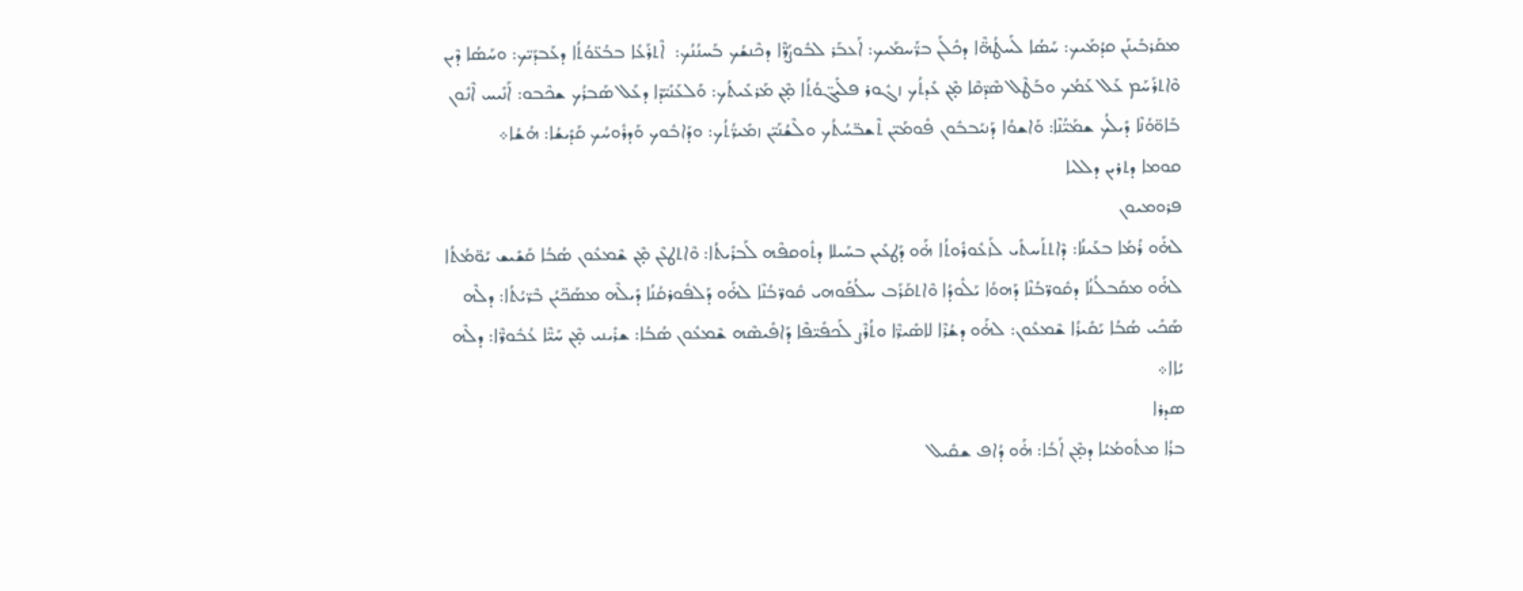ܡܩܰܪܒܺܝܢܰܢ ܩܕܳܡܰܝܟ: ܚܰܣܳܐ ܠܰܚܛܳܗ̈ܶܐ ܕܟܽܠܰܢ ܒܪ̈ܰܚܡܰܝܟ: ܐܰܥܒܰܪ ܠܒܽܘܨܳܪ̈ܶܐ ܕܟܶܢܫܳܟ ܒܰܚܢܳܢܳܟ:  ܐܶܬܪܰܥܳܐ ܒܒܳܥ̈ܘܳܬܳܐ ܕܥܰܒܕܰܝ̈ܟ: ܘܚܰܣܳܐ ܕܶܝܢ ܘܶܐܬܪܰܚܰܡ ܥܰܠ ܥܰܡܳܟ ܘܒܰܛܶܠ ܣܶܕ̈ܩܶܐ ܡ̣ܶܢ ܥܺܕܬܳܟ ܙܓܽܘܪ ܦܠܺܝܓ̈ܘܳܬܳܐ ܡ̣ܶܢ ܡܰܪܥܺܝܬܳܟ: ܘܰܠܥܰܢܺܝ̈ܕܶܐ ܕܥܰܠ ܣܰܒܪܳܟ ܫܟܶܒܘ: ܐܰܢܺܝܚ ܐܶܢܽܘܢ ܒܰܐܘ̈ܘܳܢܶܐ ܕܺܝܠܳܟ ܫܡܰܝ̈ܳܢܶܐ: ܘܰܐܫܘܳܐ ܕܰܢܝܰܒܒܽܘܢ ܦܽܘܡܰܝ̈ܢ ܬܶܫܒ̈ܚܳܬܳܟ ܘܠܶܫܳܢܰܝ̈ܢ ܙܡܺܝܪ̈ܳܬܳܟ: ܘܕܰܐܒܽܘܟ ܘܰܕܪܽܘܚܳܟ ܩܰܕܺܝܫܳܐ: ܗܳܫܳܐ܀
ܩܘܡܐ ܕܬܪܝܢ ܕܠܠܝܐ
ܦܪܘܡܝܘܢ
ܠܗ̇ܰܘ ܪܳܡܳܐ ܒܥܰܝܢܳܐ: ܕܶܐܬܬܰܚܬܺܝ ܠܰܙܥܽܘܪܽܘܬܳܐ ܗ̇ܰܘ ܕܰܛܥܺܝܢ ܒܚܰܝܠܐ ܕܬܽܘܩܦܶܗ ܠܰܒܪܺܝܬܳܐ: ܘܶܐܬܛܥܶܢ ܡ̣ܶܢ ܫܶܡܥܽܘܢ ܣܳܒܳܐ ܩܰܫܺܝܫ ܝܰܘ̈ܡܳܬܳܐ ܠܗ̇ܰܘ ܡܩܰܒܠܳܢܳܐ ܕܩܽܘܪ̈ܒܳܢܶܐ ܕܰܗܘܳܐ ܝܰܠܽܘܕܳܐ ܘܶܐܬܩܰܪܰܒ ܚܠܳܦܰܘܗܝ ܩܽܘܪ̈ܒܳܢܶܐ ܠܗ̇ܰܘ ܕܰܠܦܽܘܪܩܳܢܳܐ ܕܺܝܠܶܗ ܡܣܰܟ̈ܝܳܢ ܒܶܪ̈ܝܳܬܳܐ: ܕܠܶܗ ܣܰܟܺܝ ܣܳܒܳܐ ܝܰܩܺܝܪܳܐ ܫܶܡܥܽܘܢ: ܠܗ̇ܰܘ ܕܫܳܪܶܐ ܠܐܣܺܝܪ̈ܶܐ ܘܬܳܪܶܨ ܠܰܟܦܺܝ̈ܦܶܐ ܕܰܐܦܺܝܣܶܗ ܫܶܡܥܽܘܢ ܣܳܒܳܐ: ܫܪܺܝܢܝ ܡ̣ܶܢ ܚܰܝ̈ܶܐ ܥܳܒܽܘܪ̈ܶܐ: ܕܠܶܗ ܝܳܐܐ܀
ܣܕܪܐ
ܒܪܳܐ ܡܬܽܘܡܳܝܳܐ ܕܡ̣ܶܢ ܐܰܒܳܐ: ܗ̇ܰܘ ܕܳܐܦ ܫܩܺܝܠ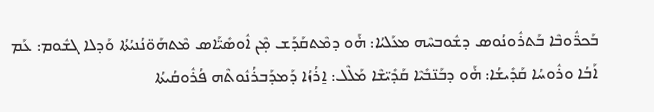ܒܰܟܪ̈ܽܘܒܶܐ ܒܰܬܪܽܘܢܳܘܣ ܕܫܽܘܒܚܶܗ ܡܥܰܠܝܳܐ: ܗ̇ܰܘ ܕܡܶܬܩܰܕܰܫ ܡ̣ܶܢ ܐܽܘܣܺܝ̈ܰܐܣ ܡܶܬܗܰܘ̈ܢܳܢܝܳܬܳܐ ܘܰܕܠܐ ܓܫܽܘܡ: ܥܰܡ ܐܰܒܳܐ ܘܪܽܘܚܳܐ ܩܰܕܺܝܫܳܐ: ܗ̇ܰܘ ܕܒܰܢ̈ܒܺܝܶܐ ܩܰܕܺܝ̈ܫܶܐ ܡܰܠܶܠ: ܐ̱ܪܳܙܳܐ ܕܰܡܕܰܒܪܳܢܽܘܬܶܗ ܦܳܪܽܘܩܳܝܬܳܐ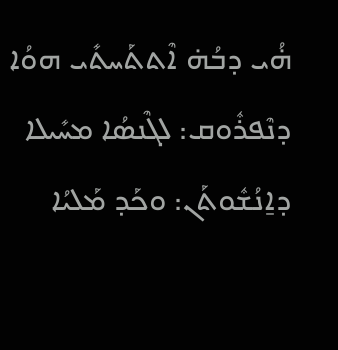ܗ̇ܳܝ ܕܒܳܗ̇ ܐܶܬܬܰܚܬܺܝ ܗܘܳܐ ܕܢܶܦܪܽܘܩ: ܠܓܶܢܣܳܐ ܡܚܺܝܠܐ ܕܐ̱ܢܳܫܽܘܬܰܢ: ܘܟܰܕ ܡܰܠܝܳܐ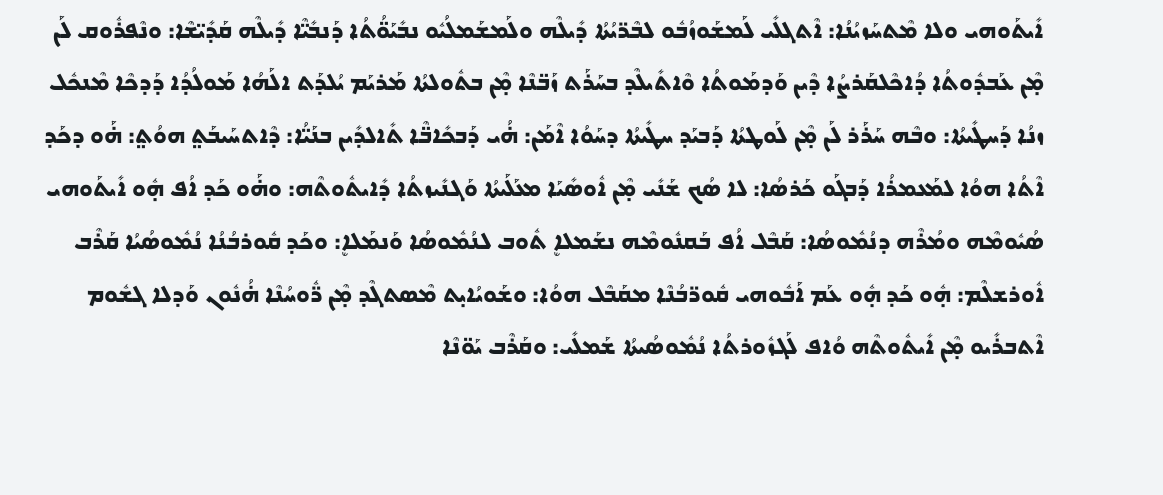ܐܺܝܬܰܘܗܝ ܘܠܐ ܡܶܬܚܰܙܝܳܢܳܐ: ܐܶܬܓܠܺܝ ܠܰܡܫܰܘܙܳܒܽܘ ܠܒܶܪ̈ܝܳܬܳܐ ܕܺܝܠܶܗ ܘܠܰܡܫܰܡܠܳܝܽܘ ܢܒܺܝܰܘ̈ܳܬܳܐ ܕܰܢܒܺܝ̈ܶܐ ܕܺܝܠܶܗ ܩܰܕܺܝ̈ܫܶܐ: ܘܢܶܦܪܽܘܩ ܠܰܢ ܡ̣ܶܢ ܥܰܒܕܽܘܬܳܐ ܕܳܐܟܶܠܩܰܪܨܳܐ ܕܶܝܢ ܘܰܕܡܰܘܬܳܐ ܘܶܐܬܺܝܠܶܕ ܒܚܰܪܰܬ ܙܰܒ̈ܢܶܐ ܡ̣ܶܢ ܒܬܽܘܠܬܳܐ ܡܰܪܝܰܡ ܝܳܠܕܰܬ ܐܠܰܗܳܐ ܡܰܘܠܳܕܳܐ ܕܰܕܟܶܐ ܡܶܢܟܽܠ ܙܢܳܐ ܕܰܚܛܺܝܬܳܐ: ܘܒܶܗ ܚܰܪܰܪ ܠܰܢ ܡ̣ܶܢ ܠܰܘܛܬܳܐ ܕܰܒܝܰܕ ܚܛܺܝܬܳܐ ܕܚܰܘܳܐ ܐܶܡܰܢ: ܗ̇ܳܝ ܕܰܒܟܺܐܒ̈ܶܐ ܬܺܐܠܕܺܝܢ ܒܢܰܝ̈ܳܐ: ܕܶܐܬܚܰܝܒܰܬ݀ ܗܘܳܬ݀: ܗ̇ܰܘ ܕܟܰܕ ܐܶܬܳܐ ܗܘܳܐ ܠܡܰܥܡܪܳܐ ܕܰܒܓܰܘ ܟܰܪܣܳܐ: ܠܐ ܣܳܟ ܫܰܢܺܝ ܡ̣ܶܢ ܐܽܘܣܺܝܰܐ ܡܥܰܠܰܝܬܳܐ ܘܰܓܢܺܝܙܬܳܐ ܕܺܐܝܬܽܘܬܶܗ: ܘܗ̇ܰܘ ܟܰܕ ܐܳܦ ܗ̣ܽܘ ܐܺܝܬܰܘܗܝ ܣܳܝܽܘܡܶܗ ܘܡܳܪܶܗ ܕܢܳܡܽܘܣܳܐ: ܩܰܒܶܠ ܐܳܦ ܒܰܩܢܽܘܡܶܗ ܢܫܰܡܠܐܷ ܬܽܘܒ ܠܢܳܡܽܘܣܳܐ ܘܰܢܡܰܠܐܷ: ܘܟܰܕ ܩܽܘܪܒܳܢܳܐ ܢܳܡܽܘܣܳܝܳܐ ܩܰܪܶܒ ܐܽܘܪܫܠܶܡ: ܗ̣ܽܘ ܟܰܕ ܗ̣ܽܘ ܥܰܡ ܐܰܒܽܘܗܝ ܩܽܘܪ̈ܒܳܢܶܐ ܡܩܰܒܶܠ ܗܘܳܐ: ܘܫܰܘܝܳܐܝ̣ܬ ܡܶܣܬܓܶܕ ܡ̣ܶܢ ܪ̈ܽܘܚܳܢܶܐ ܗ̇ܳܢܽܘܢ ܘܰܕܠܐ ܓܫܽܘܡ ܐܶܬܒܪܺܝܘ ܡ̣ܶܢ ܐܺܝܬܽܘܬܶܗ ܘܳܐܦ ܠܰܓܙܽܘܪܬܳܐ ܢܳܡܽܘܣܳܝܬܳܐ ܫܰܡܠܺܝ: ܘܩܰܪܶܒ ܝܰܘ̈ܢܶܐ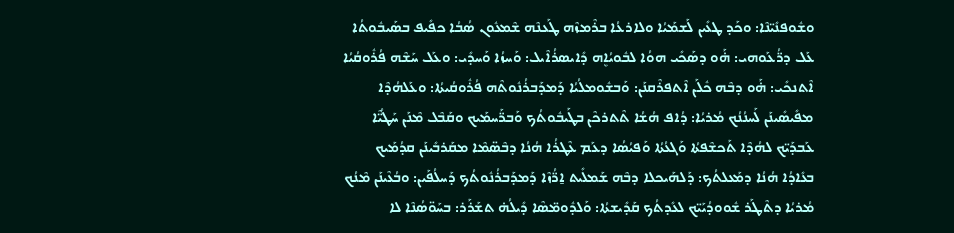ܘܫܽܘܦܢܺܝ̈ܢܶܐ: ܘܟܰܕ ܛܥܺܝܢ ܠܰܫܡܰܝܳܐ ܘܠܐܪܥܳܐ ܒܪܶܡܙܶܗ ܛܰܥܢܶܗ ܫܶܡܥܽܘܢ ܣܳܒܳܐ ܟܦܺܝܦ ܒܣܰܝܒܽܘܬܳܐ ܥܰܠ ܕܪ̈ܳܥܰܘܗܝ: ܗ̇ܰܘ ܕܣܰܟܺܝ ܗܘܳܐ ܠܒܽܘܝܳܐܷܗ ܕܺܐܝܣܪܳܐܶܝܠ: ܘܰܚܙܳܐ ܘܰܚܕܺܝ: ܘܥܰܠ ܚܰܫܶܗ ܦܳܪܽܘܩܳܝܳܐ ܐܶܬܢܟܺܝ: ܗ̇ܰܘ ܕܒܶܗ ܟܽܠܰܢ ܐܶܬܦܪܶܩܢܰܢ: ܘܰܒܫܽܘܡܠܳܝܳܐ ܕܰܡܕܰܒܪܳܢܽܘܬܶܗ ܦܳܪܽܘܩܳܝܬܳܐ: ܘܥܰܠܗܳܕܶܐ ܡܦܺܝܣܺܝܢܰܢ ܠܰܚܢܳܢܳܟ ܡܳܪܝܳܐ: ܕܳܐܦ ܗܳܫܳܐ ܬܶܬܪܟܶܢ ܒܛܰܝܒܽܘܬܳܟ ܘܰܒܪ̈ܰܚܡܰܝܟ ܘܩܰܒܶܠ ܡܶܢܰܢ ܚܰܛܳܝ̈ܶܐ ܥܰܒܕܰܝ̈ܟ ܠܗܳܕܶܐ ܬܰܟܫܶܦܬܳܐ ܘܰܓܥܳܬܳܐ ܘܰܦܝܳܣܳܐ ܕܥܰܡ ܥܶܛܪܳܐ ܗܳܢܳܐ ܕܒܶܣ̈ܡܶܐ ܡܩܰܪܒܺܝܢܰܢ ܩܕܳܡܰܝܟ ܒܥܺܐܕܳܐ ܗܳܢܳܐ ܕܡܰܥܠܬܳܟ: ܕܰܠܗܰܝܟܠܐ ܕܒܶܗ ܫܰܡܠܺܝܬ ܐ̱ܪ̈ܳܙܶܐ ܕܰܡܕܰܒܪܳܢܽܘܬܳܟ ܕܰܚܠܳܦܰܝܢ: ܘܒܳܥܶܝܢܰܢ ܡܶܢܳܟ ܡܳܪܝܳܐ ܕܬܶܛܰܪ ܫܽܘܘܕܳܝܰܝ̈ܟ ܠܥܺܕܬܳܟ ܩܰܕܺܝܫܬܳܐ: ܘܰܠܕܽܘܡ̈ܣܶܐ ܕܺܝܠܳܗ̇ ܬܫܰܪܰܪ: ܒܚܰܘ̈ܣܳܢܶܐ ܠܐ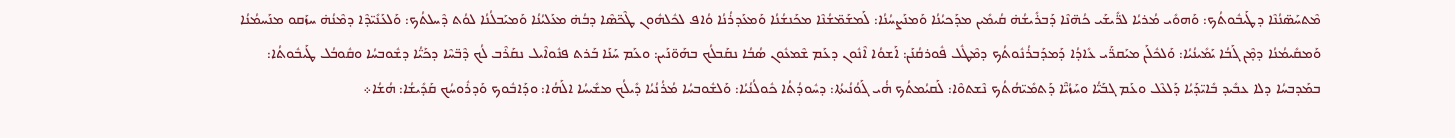ܡܶܬܚܰܣ̈ܢܳܢܶܐ ܕܛܰܝܒܽܘܬܳܟ: ܘܰܗܘܺܝ ܡܳܪܝܳܐ ܠܪ̈ܺܝܫܰܝ ܟܳܗ̈ܢܶܐ ܕܰܒܪܺܝܫܳܗ̇ ܩܳܝܡܺܝܢ ܡܕܰܟܝܳܢܳܐ ܘܰܡܢܰܨܚܳܢܳܐ: ܠܰܡܫܰܡ̈ܫܳܢܶܐ ܡܟܰܢܫܳܢܳܐ ܘܰܡܥܰܕܪܳܢܳܐ ܘܳܐܦ ܠܟܽܠܗܽܘܢ ܛܶܟ̈ܣܶܐ ܕܒܳܗ̇ ܡܥܰܠܝܳܢܳܐ ܘܰܡܝܰܒܠܳܢܳܐ ܠܘܳܬ ܕܶܚܠܬܳܟ: ܘܰܠܥܰܢܺܝ̈ܕܶܐ ܕܡܶܢܳܗ̇ ܚܙܰܩܘ ܡܢܰܚܡܳܢܳܐ ܘܰܡܩܺܝܡܳܢܳܐ ܕܡ̣ܶܢ ܓܰܒܳܐ ܝܰܡܺܝܢܳܝܳܐ: ܘܰܠܟܽܠܰܢ ܡܝܰܩܪ̈ܰܝ ܥܺܐܕܳܐ ܕܰܡܕܰܒܪܳܢܽܘܬܳܟ ܕܡܶܛܽܠ ܦܽܘܪܩܳܢܰܢ: ܐܰܫܘܳܐ ܐܶܢܽܘܢ ܕܥܰܡ ܫܶܡܥܽܘܢ ܣܳܒܳܐ ܢܩܰܒܠܳܟ ܒܗܰܘ̈ܢܰܝܢ: ܘܥܰܡ ܚܰܢܰܐ ܒܰܪܬ ܦܢܽܘܐܶܝܠ ܢܩܰܪܶܒ ܠܳܟ ܕܶܒ̈ܚܶܐ ܕܟܰܝ̈ܳܐ ܕܫܽܘܒܚܳܐ ܘܩܽܘܒܳܠ ܛܰܝܒܽܘܬܳܐ: ܒܡܰܕܒܚܳܐ ܕܠܐ ܥܒܺܝܕ ܒܺܐܝ̈ܕܰܝܳܐ ܕܰܠܥܶܠ ܘܥܰܡ ܓܒܰܝ̈ܳܐ ܘܚܰܙܳܝ̈ܶܐ ܕܰܬܡܺܝ̈ܗܳܬܳܟ ܢܶܫܬܘܶܐ: ܠܰܩܝܳܡܬܳܟ ܗ̇ܳܝ ܓܰܘܳܢܳܝܬܳܐ: ܕܚܽܘܕܳܬܳܐ ܟܽܘܠܳܢܳܝܳܐ: ܘܰܠܫܽܘܒܚܳܐ ܡܳܪܳܢܳܝܳܐ ܕܺܝܠܳܟ ܡܫܺܝܚܳܐ ܐܠܰܗܳܐ: ܘܕܰܐܒܽܘܟ ܘܰܕܪܽܘܚܳܟ ܩܰܕܺܝܫܳܐ: ܗܳܫܳܐ܀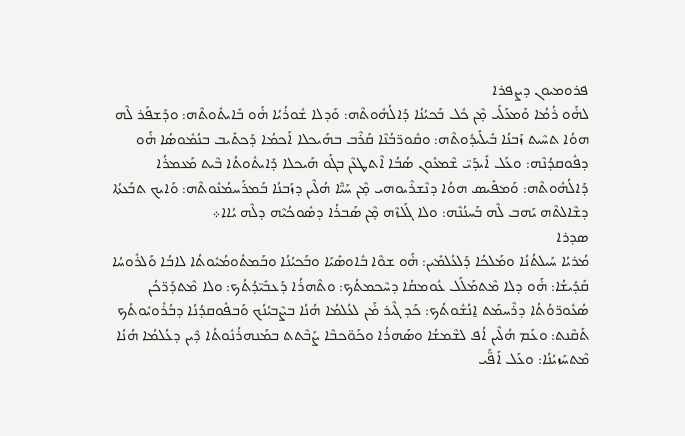ܦܪܘܡܝܘܢ ܕܨܦܪܐ
ܠܗ̇ܰܘ ܪܳܡܳܐ ܘܰܡܥܰܠܰܝ ܡ̣ܶܢ ܟܽܠ ܒܰܟܝܳܢܳܐ ܕܰܐܠܳܗܽܘܬܶܗ: ܘܰܕܠܐ ܫܽܘܪܳܝܳܐ ܗ̇ܰܘ ܒܺܐܝܬܽܘܬܶܗ: ܘܕܰܫܦܰܪ ܠܶܗ ܗܘܳܐ ܬܚܶܝܬ ܙܰܒܢܳܐ ܒܺܝܠܺܝܕܽܘܬܶܗ: ܘܩܽܘܪ̈ܒܳܢܶܐ ܩܰܪܶܒ ܒܗܰܝܟܠܐ ܐܰܟܡܳܐ ܕܰܟܬܺܝܒ ܒܢܳܡܽܘܣܳܐ ܗ̇ܰܘ ܕܦܽܘܩܕܳܢܶܗ: ܘܥܰܠ ܐܺܝܕܰܝ̈ ܫܶܡܥܽܘܢ ܣܳܒܳܐ ܐܶܬܛܥܶܢ ܒܓܰܘ ܗܰܝܟܠܐ ܕܺܐܝܬܽܘܬܳܐ ܒܶܝܬ ܡܰܥܡܪܳܐ ܕܰܐܠܳܗܽܘܬܶܗ: ܘܰܡܦܺܝܣ ܗܘܳܐ ܕܢܶܫܪܶܝܘܗܝ ܡ̣ܶܢ ܚܰܝ̈ܶܐ ܗܳܠܶܝܢ ܕܙܰܒܢܳܐ ܒܰܡܪܰܚܡܳܢܽܘܬܶܗ: ܘܰܐܝܟ ܬܒܰܥܬܳܐ ܕܫܶܐܠܬܶܗ ܝܰܗܒ ܠܶܗ ܒܰܚܢܳܢܶܗ: ܘܠܐ ܓܰܠܙܶܗ ܡ̣ܶܢ ܣܰܒܪܳܐ ܕܣܽܘܟܳܝܶܗ ܕܠܶܗ ܝܳܐܐ܀
ܣܕܪܐ
ܡܳܪܝܳܐ ܚܰܝܠܬܳܢܳܐ ܘܡܰܠܟܳܐ ܕܰܠܥܳܠܡܺܝܢ: ܗ̇ܰܘ ܫܘܶܐ ܒܽܐܘܣܺܝܰܐ ܘܒܰܟܝܳܢܳܐ ܘܒܰܡܬܽܘܡܳܝܽܘܬܳܐ ܠܐܒܳܐ ܘܰܠܪܽܘܚܳܐ ܩܰܕܺܝܫܳܐ: ܗ̇ܰܘ ܕܠܐ ܡܶܬܡܰܠܰܠ ܥܽܘܡܩܳܐ ܕܚܶܟܡܬܳܟ: ܘܬܶܗܪܳܐ ܕܰܥܒܺܝ̈ܕܳܬܳܟ: ܘܠܐ ܡܶܬܕܰܪ̈ܟܳܢ ܣܳܥܽܘܪ̈ܘܳܬܳܐ ܕܪܶܚܡܰܬ ܐ̱ܢܳܫܽܘܬܳܟ: ܟܰܕ ܓܶܝܪ ܡ̇ܰܢ ܠܥܳܠܡܳܐ ܗܳܢܳܐ ܒܨܶܒܝܳܢܳܟ ܘܰܒܦܽܘܩܕܳܢܳܐ ܕܒܳܪܽܘܝܽܘܬܳܟ ܬܰܩܶܢܬ: ܘܥܰܡ ܗܳܠܶܝܢ ܐܳܦ ܠܫܶܡܫܳܐ ܘܣܰܗܪܳܐ ܘܟܰܘ̈ܟܒܶܐ ܨܰܒܶܬܬ ܒܡܰܢܗܪܳܢܽܘܬܳܐ ܕܶܝܢ ܕܥܳܠܡܳܐ ܗܳܢܳܐ ܡܶܬܚܰܙܝܳܢܳܐ: ܘܥܰܠ ܐܰܦ̈ܰܝ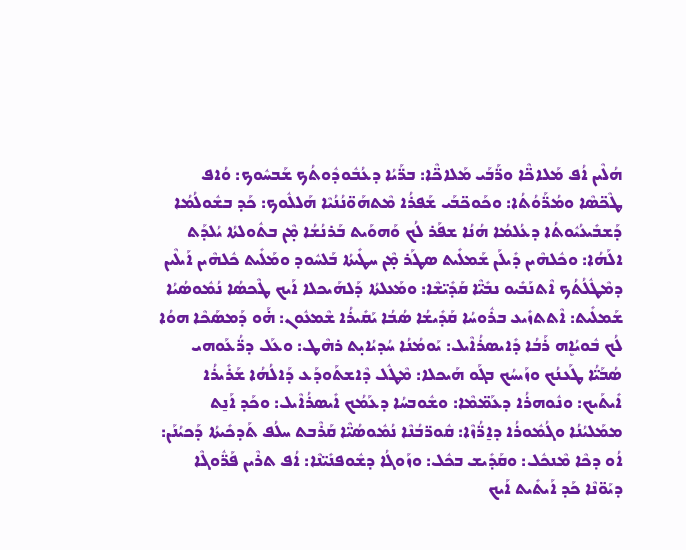ܗܳܠܶܝܢ ܐܳܦ ܡܰܠܐܟ̈ܶܐ ܘܪ̈ܰܒܰܝ ܡܰܠܐܟ̈ܶܐ: ܒܪ̈ܰܝܳܐ ܕܥܳܒܽܘܕܽܘܬܳܟ ܫܰܒܚܽܘܟ: ܘܳܐܦ ܛܶܟ̈ܣܶܐ ܘܡܳܪ̈ܰܘܳܬܳܐ: ܘܟܰܘܟ̈ܒܰܝ ܫܰܦܪܳܐ ܡܶܬܗܰܘ̈ܢܳܢܳܝܶܐ ܗܰܠܠܽܘܟ: ܟܰܕ ܒܫܽܘܠܳܡܳܐ ܕܰܫܒܺܝܥܳܝܽܘܬܳܐ ܕܥܳܠܡܳܐ ܗܳܢܳܐ ܫܦܰܪ ܠܳܟ ܘܰܗܘܰܝܬ ܒܰܪܢܳܫܳܐ ܡ̣ܶܢ ܒܬܽܘܠܬܳܐ ܝܳܠܕܰܬ ܐܠܰܗܳܐ: ܘܟܽܠܗܶܝܢ ܕܺܝܠܰܢ ܫܰܡܠܺܝܬ ܣܛܰܪ ܡ̣ܶܢ ܚܛܺܝܬܳܐ ܒܰܠܚܽܘܕ ܘܡܰܠܺܝܬ ܟܽܠܗܶܝܢ ܐܰܝܠܶܝܢ ܕܡܶܛܽܠܳܬܳܟ ܐܶܬܢܰܒܺܝܘ ܢܒܺܝ̈ܶܐ ܩܰܕܺܝ̈ܫܶܐ: ܘܡܰܥܠܬܳܐ ܕܰܠܗܰܝܟܠܐ ܐܰܝܟ ܛܶܟܣܳܐ ܢܳܡܽܘܣܳܝܳܐ ܫܰܡܠܺܝܬ: ܐܶܬܬܙܺܝܥ ܒܪܽܘܚܳܐ ܩܰܕܺܝܫܳܐ ܣܳܒܳܐ ܝܰܩܺܝܪܳܐ ܫܶܡܥܽܘܢ: ܗ̇ܰܘ ܕܰܡܣܰܟܶܐ ܗܘܳܐ ܠܳܟ ܒܽܘܝܳܐܷܗ ܪܰܒܳܐ ܕܺܐܝܣܪܳܐܶܝܠ: ܝܰܘܡܳܢܳܐ ܚܳܕܝܳܐܝ̣ܬ ܪܗܶܛ: ܘܥܰܠ ܕܪ̈ܳܥܰܘܗܝ ܣܳܒܰܝ̈ܳܐ ܛܰܥܢܳܟ ܘܙܰܝܚܳܟ ܒܓܰܘ ܗܰܝܟܠܐ: ܡܶܛܽܠ ܕܶܐܫܬܰܘܕܰܥ ܕܰܐܠܳܗܳܐ ܫܰܪܺܝܪܳܐ ܐܺܝܬܰܝܟ: ܘܢܽܘܗܪܳܐ ܕܥܰܡ̈ܡܶܐ: ܘܫܽܘܒܚܳܐ ܕܥܰܡܳܟ ܐܺܝܣܪܳܐܶܝܠ: ܘܟܰܕ ܐܰܢ̱ܬ ܡܡܰܠܝܳܢܳܐ ܘܓܳܡܽܘܪܳܐ ܕܐ̱ܪ̈ܳܙܶܐ: ܩܽܘܪ̈ܒܳܢܶܐ ܢܳܡܽܘܣܳܝ̈ܶܐ ܩܰܪܶܒܬ ܚܠܳܦ ܬܰܕܟܺܝܬܳܐ ܕܰܟܝܳܢܰܢ: ܐܳܘ ܕܟܶܐ ܡܶܢܟܽܠ: ܘܩܰܕܺܝܫ ܒܟܽܠ: ܘܙܰܘܓܳܐ ܕܫܽܘܦܢܺܝ̈ܢܶܐ: ܐܳܦ ܬܪܶܝܢ ܦܰܪ̈ܽܘܓܶܐ ܕܝܰܘ̈ܢܶܐ ܟܰܕ ܐܰܝܬܺܝܬ ܐܰܝܟ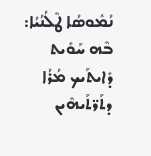ܢܳܡܽܘܣܳܐ ܛܶܠܳܢܳܝܳܐ: ܒܶܗ ܚܰܘܺܝܬ ܕܺܐܝܬܰܝܟ ܡܳܪܳܐ ܕܬܰܪ̈ܬܰܝܗܶܝܢ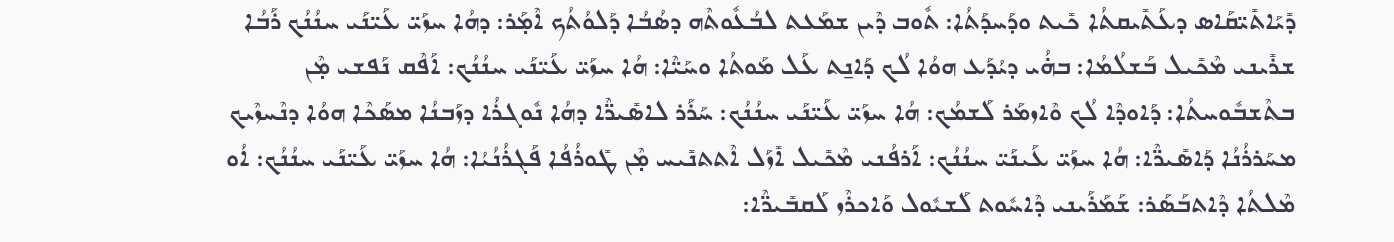ܕܺܝܰܐܬܺܝ̈ܩܰܐܣ ܕܥܰܬܺܝܩܬܳܐ ܟܺܝܬ ܘܕܰܚܕܰܬܳܐ: ܬܽܘܒ ܕܶܝܢ ܫܡܰܥܬ ܠܒܳܥܽܘܬܶܗ ܕܣܳܒܳܐ ܕܰܠܘܳܬܳܟ ܐܶܡ̣ܰܪ: ܕܗܳܐ ܚܙܰܝ̈ ܥܰܝ̈ܢܰܝ ܚܢܳܢܳܟ ܪܰܒܳܐ ܫܪܺܝܢܝ ܡܶܟܺܝܠ ܒܰܫܠܳܡܳܐ: ܒܗ̇ܳܝ ܕܝܳܕܰܥ ܗܘܳܐ ܠܳܟ ܕܰܐܢ̱ܬ ܥܰܠ ܡܰܘܬܳܐ ܘܚܰܝ̈ܶܐ: ܗܳܐ ܚܙܰܝ̈ ܥܰܝ̈ܢܰܝ ܚܢܳܢܳܟ: ܐܰܦܶܩ ܢܰܦܫܝ ܡ̣ܶܢ ܒܬܶܫܒܽܘܚܬܳܐ: ܕܰܐܘܕܶܐ ܠܳܟ ܘܶܐܙܡܰܪ ܠܰܫܡܳܟ: ܗܳܐ ܚܙܰܝ̈ ܥܰܝ̈ܢܰܝ ܚܢܳܢܳܟ: ܚܰܪܰܪ ܠܐܣܺܝܪ̈ܶܐ ܕܗܳܐ ܢܽܘܓܪܳܐ ܕܙܰܒܢܳܐ ܡܣܰܟܶܐ ܗܘܳܐ ܕܢܶܚܙܶܝܟ ܡܚܰܪܪܳܢܳܐ ܕܰܐܣܺܝܪ̈ܶܐ: ܗܳܐ ܚܙܰܝ̈ ܥܰܝܢܰܝ̈ ܚܢܳܢܳܟ: ܐܰܪܦܳܢܝ ܡܶܟܺܝܠ ܐܺܙܰܠ ܐܶܬܬܢܺܝܚ ܡ̣ܶܢ ܛܺܘܪܳܦܳܐ ܦܰܓܪܳܢܳܝܳܐ: ܗܳܐ ܚܙܰܝ̈ ܥܰܝ̈ܢܰܝ ܚܢܳܢܳܟ: ܐܳܘ ܡܶܠܬܳܐ ܕܶܐܬܒܰܣܰܪ: ܫܰܡܰܪܰܝܢܝ ܕܶܐܚܽܘܬ ܠܰܫܝܽܘܠ ܘܰܐܟܪܶܙ ܠܰܩܒܺܝܪ̈ܶܐ: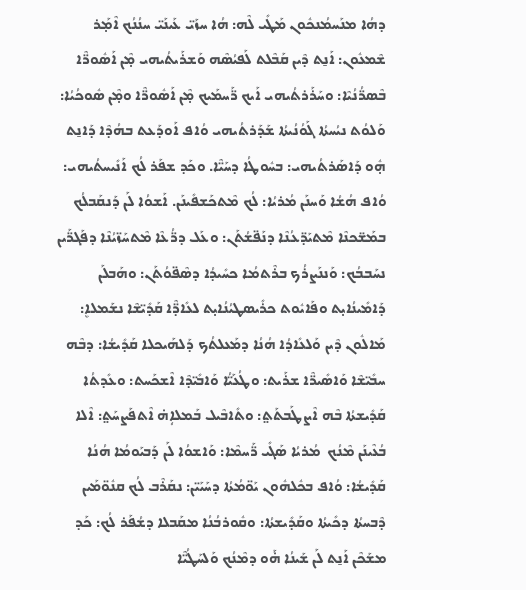ܕܗܳܐ ܡܢܰܚܡܳܢܟܽܘܢ ܡܰܛܺܝ ܠܶܗ: ܗܳܐ ܚܙܰܝ̈ ܥܰܝܢܰܝ̈ ܚܢܳܢܳܟ ܐܶܡ̣ܰܪ ܫܶܡܥܽܘܢ: ܐܰܢ̱ܬ ܕܶܝܢ ܩܰܒܶܠܬ ܠܰܦܝܳܣܶܗ ܘܰܫܪܰܝܬܳܝܗܝ ܡ̣ܶܢ ܐܰܣܽܘܪ̈ܶܐ ܒܶܣܪ̈ܳܢܳܝܶܐ: ܘܚܰܪܰܪܬܳܝܗܝ ܐܰܝܟ ܪ̈ܰܚܡܰܝܟ ܡ̣ܶܢ ܐܰܣܽܘܪ̈ܶܐ ܘܡ̣ܶܢ ܣܽܘܟܳܝܳܐ: ܘܰܠܘܳܬ ܢܝܳܚܬܳܐ ܓܰܘܳܢܳܝܬܳܐ ܫܰܕܰܪܬܳܝܗܝ ܘܳܐܦ ܐܰܘܕܰܥܬ ܒܗܳܕܶܐ ܕܰܐܢ̱ܬ ܗ̣ܽܘ ܕܰܐܣܰܪܬܳܝܗܝ: ܒܚܽܘܛܳܐ ܕܚܰܝ̈ܶܐ. ܘܟܰܕ ܫܦܰܪ ܠܳܟ ܐܰܢܺܝܚܬܳܝܗܝ: ܘܳܐܦ ܗܳܫܳܐ ܘܰܚܢܰܢ ܡܳܪܝܳܐ: ܠܳܟ ܡܶܬܟܰܫܦܺܝܢܰܢ. ܐܰܫܘܳܐ ܠܰܢ ܕܰܢܩܰܒܠܳܟ ܒܡܰܫ̈ܟܢܶܐ ܡܶܬܝܰܕ̈ܥܳܢܶܐ ܕܢܰܦ̈ܫܳܬܰܢ: ܘܥܰܠ ܕܪ̈ܳܥܶܐ ܡܶܬܚܰܙ̈ܝܳܢܶܐ ܕܦܰܓܪ̈ܰܝܢ ܢܚܰܒܒܳܟ: ܘܰܢܢܰܨܪܳܟ ܒܪܶܬܡܳܐ ܟܚܺܝܕܳܐ ܕܣܶܦ̈ܘܳܬܰܢ: ܘܗܰܒܠܰܢ ܕܰܐܡܺܝܢܳܐܝ̣ܬ ܘܦܰܐܝܽܘܬ ܟܪܺܝܣܛܝܳܢܳܐܝ̣ܬ ܠܥܺܐܕ̈ܶܐ ܩܰܕܺܝ̈ܫܶܐ ܢܫܰܡܠܐܷ: ܡܰܐܠܽܘܢ ܕܶܝܢ ܘܰܠܥܺܐܕܳܐ ܗܳܢܳܐ ܕܡܰܥܠܬܳܟ ܕܰܠܗܰܝܟܠܐ ܩܰܕܺܝܫܳܐ: ܕܒܶܗ ܚܒܺܝ̈ܫܶܐ ܘܰܐܣܺܝܪ̈ܶܐ ܫܪܰܝܬ: ܘܛܳܥܰܝ̈ܳܐ ܘܰܐܒܺܝ̈ܕܶܐ ܐܶܫܟܰܚܬ: ܘܥܺܕܬܳܐ ܩܰܕܺܝܫܬܳܐ ܒܶܗ ܐܶܨܛܰܒܬܰܬ݀: ܘܬܺܐܒܶܝܠ ܒܰܡܠܐܴܗ̇ ܐܶܬܦܰܨܚܰܬ݀: ܐܶܠܐ ܒܳܥܶܝܢܰܢ ܡܶܢܳܟ  ܡܳܪܝܳܐ ܣܰܓܺܝ ܪ̈ܰܚܡܶܐ: ܘܰܐܫܘܳܐ ܠܰܢ ܕܰܒܝܰܘܡܳܐ ܗܳܢܳܐ ܩܰܕܺܝܫܳܐ: ܘܳܐܦ ܒܟܽܠܗܽܘܢ ܝܰܘ̈ܡܳܬܳܐ ܕܚܰܝܰܝ̈ܢ: ܢܩܰܪܶܒ ܠܳܟ ܩܢܽܘ̈ܡܰܝܢ ܕܶܒܚܬܳܐ ܕܟܺܝܬܳܐ ܘܩܰܕܺܝܫܬܳܐ: ܘܩܽܘܪܒܳܢܳܐ ܡܩܰܒܠܐ ܕܫܳܦܰܪ ܠܳܟ: ܟܰܕ ܡܫܰܟܶܢ ܐܰܢ̱ܬ ܠܰܢ ܫܰܝܢܳܐ ܗ̇ܰܘ ܕܡܶܢܳܟ ܘܰܠܚܰܛܳܝ̈ܶܐ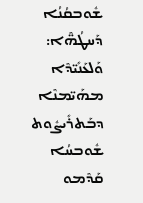ܫܽܘܒܩܳܢܳܐ ܕܰܚܛܳܗ̈ܶܐ: ܘܰܠܥܰܢܺܝ̈ܕܶܐ ܡܗܰܝ̈ܡܢܶܐ ܕܒܰܬܪܺܝܨܽܘܬ ܫܽܘܒܚܳܐ ܩܰܕܶܡܘ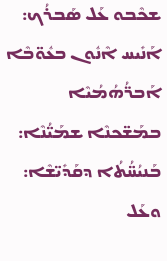ܫܟܶܒܘ ܥܰܠ ܣܰܒܪܳܟ: ܐܰܢܺܝܚ ܐܶܢܽܘܢ ܒܥܽܘ̈ܒܶܐ ܐܰܒܪ̈ܳܗܳܡܳܝܶܐ ܒܡܰܫ̈ܟܢܶܐ ܫܡܰܝ̈ܳܢܶܐ: ܒܰܢܝܳܚ̈ܳܬܳܐ ܕܩܰܕܺܝ̈ܫܶܐ: ܘܥܰܠ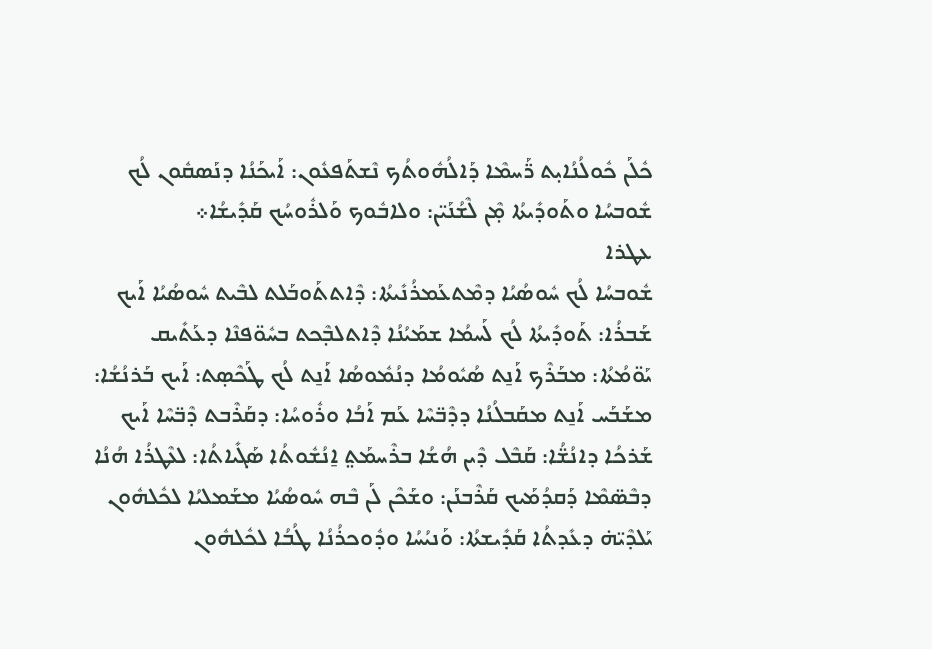ܟܽܠܰܢ ܟܽܘܠܳܢܳܐܝ̣ܬ ܪ̈ܰܚܡܶܐ ܕܰܐܠܳܗܽܘܬܳܟ ܢܶܫܬܰܦܥܽܘܢ: ܐܰܝܟܰܢܳܐ ܕܢܰܣܩܽܘܢ ܠܳܟ ܫܽܘܒܚܳܐ ܘܬܰܘܕܺܝܬܳܐ ܡ̣ܶܢ ܠܶܫܳܢܰܝ̈ܢ: ܘܠܐܒܽܘܟ ܘܰܠܪܽܘܚܳܟ ܩܰܕܺܝܫܳܐ܀
ܥܛܪܐ
ܫܽܘܒܚܳܐ ܠܳܟ ܚܽܘܣܳܝܳܐ ܕܡܶܬܥܰܡܪܳܢܺܝܬܳܐ: ܕܶܐܬܬܰܘܒܰܠܬ ܠܒܶܝܬ ܚܽܘܣܳܝܳܐ ܐܰܝܟ ܫܰܒܪܳܐ: ܬܰܘܕܺܝܬܳܐ ܠܳܟ ܠܰܚܡܳܐ ܫܡܰܝܳܢܳܐ ܕܶܐܬܠܒ̣ܶܟܬ ܒܚܽܘ̈ܦܢܶܐ ܕܥܰܬܺܝܩ ܝܰܘ̈ܡܳܬܳܐ: ܡܒܰܪܶܟ ܐܰܢ̱ܬ ܣܳܝܽܘܡܳܐ ܕܢܳܡܽܘܣܳܐ ܐܰܢ̱ܬ ܠܳܟ ܛܰܟܶܣ̣ܬ: ܐܰܝܟ ܒܰܪܢܳܫܳܐ: ܡܫܰܒܰܚ ܐܰܢ̱ܬ ܡܩܰܒܠܳܢܳܐ ܕܕܶܒ̈ܚܶܐ ܥܰܡ ܐܰܒܳܐ ܘܪܽܘܚܳܐ: ܕܩܰܪܶܒܬ ܕܶܒ̈ܚܶܐ ܐܰܝܟ ܫܰܪܟܳܐ ܕܐܢܳܫ̈ܳܐ: ܩܰܒܶܠ ܕܶܝܢ ܗܳܫܳܐ ܒܪܶܚܡܰܬ݀ ܐ̱ܢܳܫܽܘܬܳܐ ܣܰܓܺܝܐܬܳܐ: ܠܥܶܛܪܳܐ ܗܳܢܳܐ ܕܒܶܣ̈ܡܶܐ ܕܰܩܕܳܡܰܝܟ ܩܰܪܶܒܢܰܢ: ܘܫܰܟܶܢ ܠܰܢ ܒܶܗ ܚܽܘܣܳܝܳܐ ܡܫܰܡܠܝܳܐ ܠܟܽܠܗܽܘܢ ܝܰܠܕܶܝ̈ܗ̇ ܕܥܺܕܬܳܐ ܩܰܕܺܝܫܬܳܐ: ܘܰܢܝܳܚܳܐ ܘܕܽܘܟܪܳܢܳܐ ܛܳܒܳܐ ܠܟܽܠܗܽܘܢ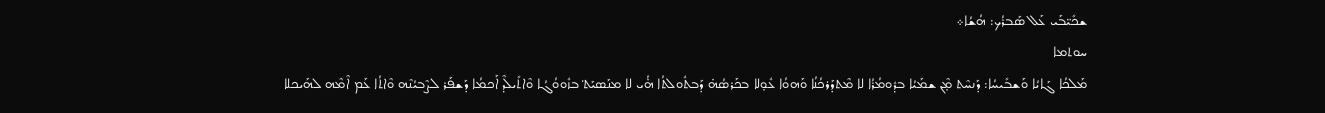ܫܟܺܝ̈ܒܰܝ ܥܰܠ ܣܰܒܪܳܟ: ܗܳܫܳܐ܀
ܚܘܬܡܐ
ܡܰܠܟܳܐ ܓܰܐܝܳܐ ܘܰܫܒܺܝܚܳܐ: ܕܰܢܚܶܬ ܡ̣ܶܢ ܫܡܰܝܳܐ ܒܕܽܘܡܳܪܳܐ ܠܐ ܡܶܬܕܰܪܟܳܢܳܐ ܘܰܗܘܳܐ ܥܽܘ̣ܠܐ ܒܟܰܪܣܳܗ̇ ܕܰܒܬܽܘܠܬܳܐ ܗ̇ܳܝ ܠܐ ܡܢܰܣܝܰܬ݀ ܒܙܽܘܘܳܓܳܐ ܘܶܐܬܺܝܠܶܕ ܐܰܟܡܳܐ ܕܰܫܦܰܪ ܠܨܶܒܝܳܢܶܗ ܘܶܐܬܳܐ ܥܰܡ ܐܶܡܶܗ ܠܗܰܝܟܠܐ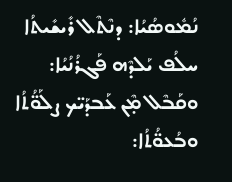ܢܳܡܽܘܣܳܝܳܐ: ܕܢܶܬܶܠ ܪܺܝܫܺܝܬܳܐ ܚܠܳܦ ܝܰܠܕܶܗ ܦܰܓܪܳܢܳܝܳܐ: ܘܩܰܒܶܠ ܡ̣ܶܢ ܥܰܒܕܰܝ̈ܟ ܨܠܰܘ̈ܳܬܳܐ ܘܒܳܥܘ̈ܳܬܳܐ: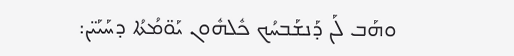ܘܗܰܒ ܠܰܢ ܕܰܢܫܰܒܚܳܟ ܟܽܠܗܽܘܢ ܝܰܘ̈ܡܳܬܳܐ ܕܚܰܝܰܝ̈ܢ: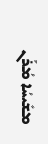ܡܫܺܝܚܳܐ ܡܳܪܰܢ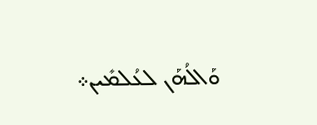ܘܰܐܠܳܗܰܢ ܠܥܳܠܡܺܝܢ܀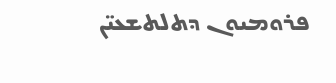ܦܪܘܡܝܘܢ ܕܬܠܬܫܥܝ̈ܢ